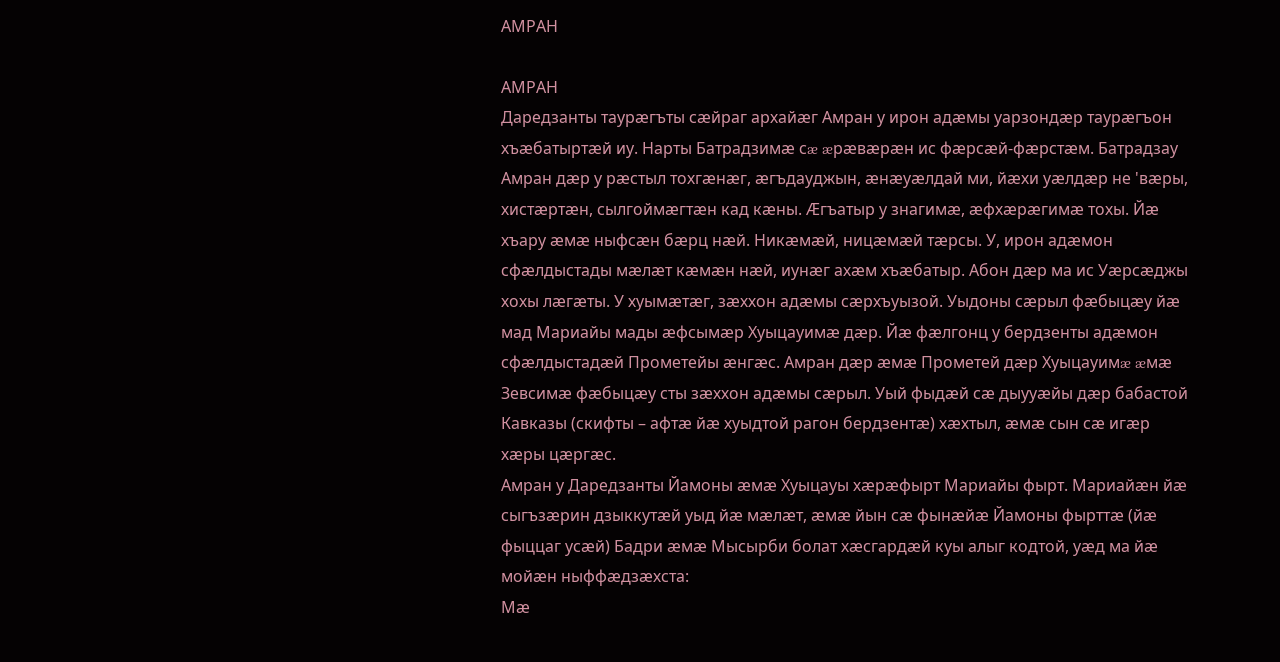АМРАН

АМРАН
Даредзанты таурæгъты сæйраг архайæг Амран у ирон адæмы уарзондæр таурæгъон хъæбатыртæй иу. Нарты Батрадзимæ сæ æрæвæрæн ис фæрсæй-фæрстæм. Батрадзау Амран дæр у рæстыл тохгæнæг, æгъдауджын, æнæуæлдай ми, йæхи уæлдæр не 'вæры, хистæртæн, сылгоймæгтæн кад кæны. Æгъатыр у знагимæ, æфхæрæгимæ тохы. Йæ хъару æмæ ныфсæн бæрц нæй. Никæмæй, ницæмæй тæрсы. У, ирон адæмон сфæлдыстады мæлæт кæмæн нæй, иунæг ахæм хъæбатыр. Абон дæр ма ис Уæрсæджы хохы лæгæты. У хуымæтæг, зæххон адæмы сæрхъуызой. Уыдоны сæрыл фæбыцæу йæ мад Мариайы мады æфсымæр Хуыцауимæ дæр. Йæ фæлгонц у бердзенты адæмон сфæлдыстадæй Прометейы æнгæс. Амран дæр æмæ Прометей дæр Хуыцауимæ æмæ Зевсимæ фæбыцæу сты зæххон адæмы сæрыл. Уый фыдæй сæ дыууæйы дæр бабастой Кавказы (скифты – афтæ йæ хуыдтой рагон бердзентæ) хæхтыл, æмæ сын сæ игæр хæры цæргæс.
Амран у Даредзанты Йамоны æмæ Хуыцауы хæрæфырт Мариайы фырт. Мариайæн йæ сыгъзæрин дзыккутæй уыд йæ мæлæт, æмæ йын сæ фынæйæ Йамоны фырттæ (йæ фыццаг усæй) Бадри æмæ Мысырби болат хæсгардæй куы алыг кодтой, уæд ма йæ мойæн ныффæдзæхста:
Мæ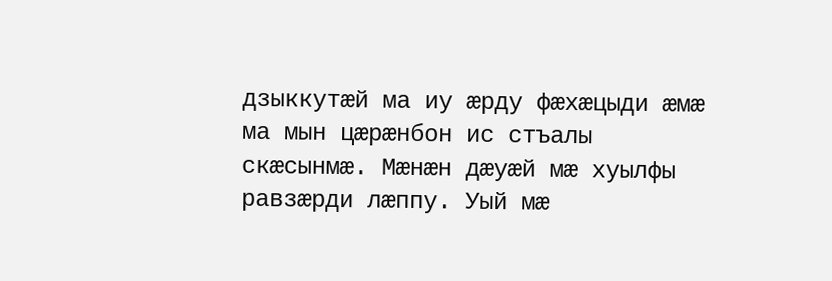дзыккутæй ма иу æрду фæхæцыди æмæ ма мын цæрæнбон ис стъалы скæсынмæ. Мæнæн дæуæй мæ хуылфы равзæрди лæппу. Уый мæ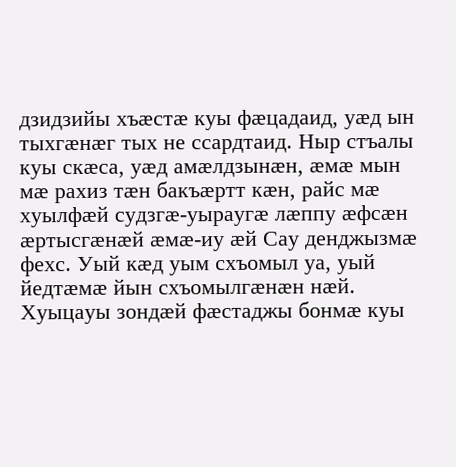дзидзийы хъæстæ куы фæцадаид, уæд ын тыхгæнæг тых не ссардтаид. Ныр стъалы куы скæса, уæд амæлдзынæн, æмæ мын мæ рахиз тæн бакъæртт кæн, райс мæ хуылфæй судзгæ-уыраугæ лæппу æфсæн æртысгæнæй æмæ-иу æй Сау денджызмæ фехс. Уый кæд уым схъомыл уа, уый йедтæмæ йын схъомылгæнæн нæй. Хуыцауы зондæй фæстаджы бонмæ куы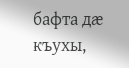бафта дæ къухы,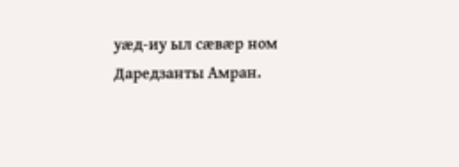уæд-иу ыл сæвæр ном Даредзанты Амран.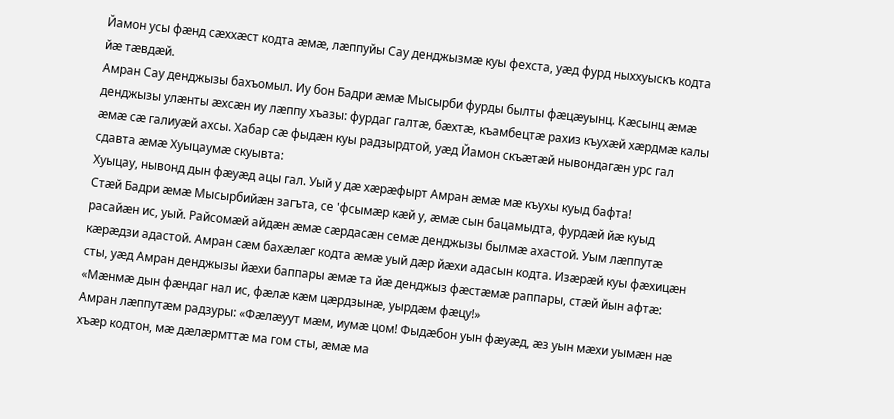Йамон усы фæнд сæххæст кодта æмæ, лæппуйы Сау денджызмæ куы фехста, уæд фурд ныххуыскъ кодта йæ тæвдæй.
Амран Сау денджызы бахъомыл. Иу бон Бадри æмæ Мысырби фурды былты фæцæуынц. Кæсынц æмæ денджызы улæнты æхсæн иу лæппу хъазы: фурдаг галтæ, бæхтæ, къамбецтæ рахиз къухæй хæрдмæ калы æмæ сæ галиуæй ахсы. Хабар сæ фыдæн куы радзырдтой, уæд Йамон скъæтæй нывондагæн урс гал сдавта æмæ Хуыцаумæ скуывта:
Хуыцау, нывонд дын фæуæд ацы гал. Уый у дæ хæрæфырт Амран æмæ мæ къухы куыд бафта!
Стæй Бадри æмæ Мысырбийæн загъта, се 'фсымæр кæй у, æмæ сын бацамыдта, фурдæй йæ куыд расайæн ис, уый. Райсомæй айдæн æмæ сæрдасæн семæ денджызы былмæ ахастой. Уым лæппутæ кæрæдзи адастой. Амран сæм бахæлæг кодта æмæ уый дæр йæхи адасын кодта. Изæрæй куы фæхицæн сты, уæд Амран денджызы йæхи баппары æмæ та йæ денджыз фæстæмæ раппары, стæй йын афтæ: «Мæнмæ дын фæндаг нал ис, фæлæ кæм цæрдзынæ, уырдæм фæцу!»
Амран лæппутæм радзуры: «Фæлæуут мæм, иумæ цом! Фыдæбон уын фæуæд, æз уын мæхи уымæн нæ хъæр кодтон, мæ дæлæрмттæ ма гом сты, æмæ ма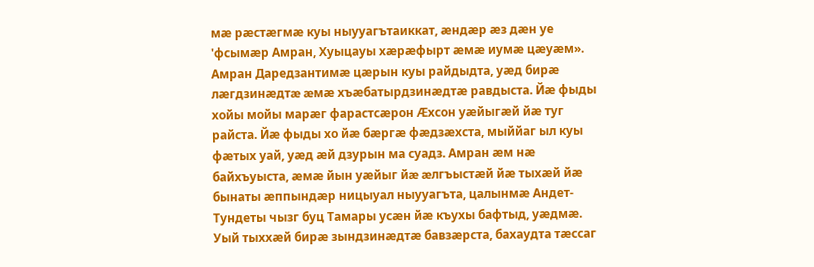мæ рæстæгмæ куы ныууагътаиккат, æндæр æз дæн уе 'фсымæр Амран, Хуыцауы хæрæфырт æмæ иумæ цæуæм». Амран Даредзантимæ цæрын куы райдыдта, уæд бирæ лæгдзинæдтæ æмæ хъæбатырдзинæдтæ равдыста. Йæ фыды хойы мойы марæг фарастсæрон Æхсон уæйыгæй йæ туг райста. Йæ фыды хо йæ бæргæ фæдзæхста, мыййаг ыл куы фæтых уай, уæд æй дзурын ма суадз. Амран æм нæ байхъуыста, æмæ йын уæйыг йæ æлгъыстæй йæ тыхæй йæ бынаты æппындæр ницыуал ныууагъта, цалынмæ Андет-Тундеты чызг буц Тамары усæн йæ къухы бафтыд, уæдмæ. Уый тыххæй бирæ зындзинæдтæ бавзæрста, бахаудта тæссаг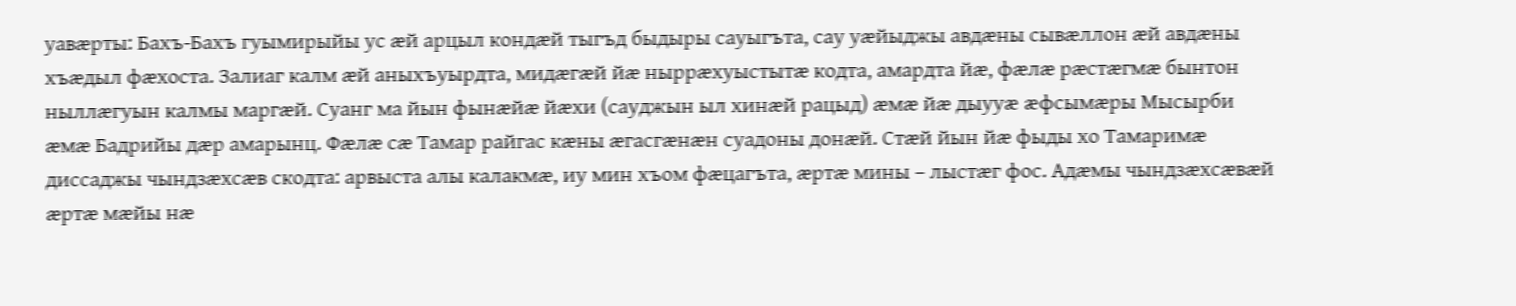уавæрты: Бахъ-Бахъ гуымирыйы ус æй арцыл кондæй тыгъд быдыры сауыгъта, сау уæйыджы авдæны сывæллон æй авдæны хъæдыл фæхоста. Залиаг калм æй аныхъуырдта, мидæгæй йæ ныррæхуыстытæ кодта, амардта йæ, фæлæ рæстæгмæ бынтон ныллæгуын калмы маргæй. Суанг ма йын фынæйæ йæхи (сауджын ыл хинæй рацыд) æмæ йæ дыууæ æфсымæры Мысырби æмæ Бадрийы дæр амарынц. Фæлæ сæ Тамар райгас кæны æгасгæнæн суадоны донæй. Стæй йын йæ фыды хо Тамаримæ диссаджы чындзæхсæв скодта: арвыста алы калакмæ, иу мин хъом фæцагъта, æртæ мины – лыстæг фос. Адæмы чындзæхсæвæй æртæ мæйы нæ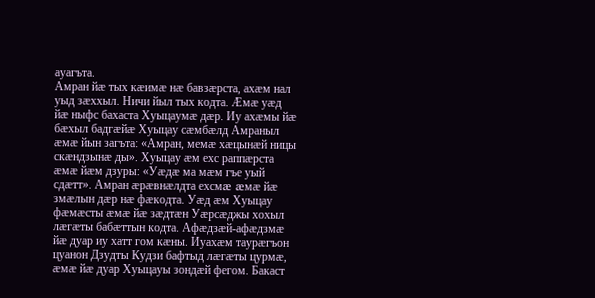ауагъта.
Амран йæ тых кæимæ нæ бавзæрста, ахæм нал уыд зæххыл. Ничи йыл тых кодта. Æмæ уæд йæ ныфс бахаста Хуыцаумæ дæр. Иу ахæмы йæ бæхыл бадгæйæ Хуыцау сæмбæлд Амраныл æмæ йын загъта: «Амран, мемæ хæцынæй ницы скæндзынæ ды». Хуыцау æм ехс раппæрста æмæ йæм дзуры: «Уæдæ ма мæм гъе уый сдæтт». Амран æрæвнæлдта ехсмæ æмæ йæ змæлын дæр нæ фæкодта. Уæд æм Хуыцау фæмæсты æмæ йæ зæдтæн Уæрсæджы хохыл лæгæты бабæттын кодта. Афæдзæй-афæдзмæ йæ дуар иу хатт гом кæны. Иуахæм таурæгъон цуанон Дзудты Кудзи бафтыд лæгæты цурмæ, æмæ йæ дуар Хуыцауы зондæй фегом. Бакаст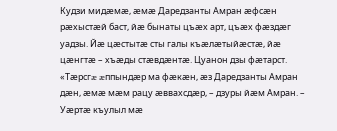Кудзи мидæмæ, æмæ Даредзанты Амран æфсæн рæхыстæй баст, йæ бынаты цъæх арт, цъæх фæздæг уадзы. Йæ цæстытæ сты галы къæлæтыйæстæ, йæ цæнгтæ – хъæды стæвдæнтæ. Цуанон дзы фæтарст. «Тæрсгæ æппындæр ма фæкæн, æз Даредзанты Амран дæн, æмæ мæм рацу æввахсдæр, – дзуры йæм Амран. – Уæртæ къулыл мæ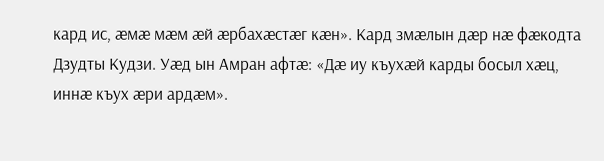кард ис, æмæ мæм æй æрбахæстæг кæн». Кард змæлын дæр нæ фæкодта Дзудты Кудзи. Уæд ын Амран афтæ: «Дæ иу къухæй карды босыл хæц, иннæ къух æри ардæм».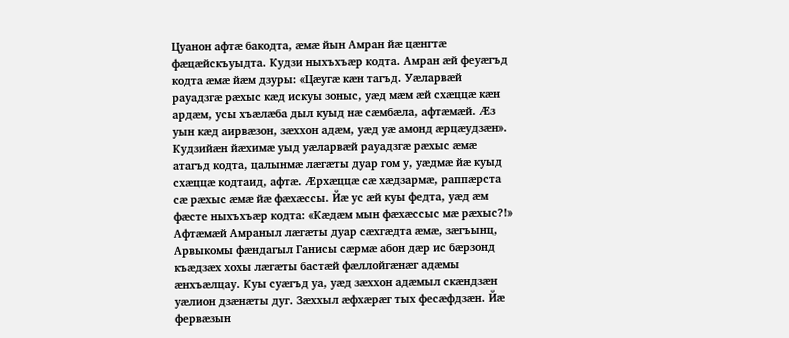Цуанон афтæ бакодта, æмæ йын Амран йæ цæнгтæ фæцæйскъуыдта. Кудзи ныхъхъæр кодта. Амран æй феуæгъд кодта æмæ йæм дзуры: «Цæугæ кæн тагъд. Уæларвæй рауадзгæ рæхыс кæд искуы зоныс, уæд мæм æй схæццæ кæн ардæм, усы хъæлæба дыл куыд нæ сæмбæла, афтæмæй. Æз уын кæд аирвæзон, зæххон адæм, уæд уæ амонд æрцæудзæн».
Кудзийæн йæхимæ уыд уæларвæй рауадзгæ рæхыс æмæ атагъд кодта, цалынмæ лæгæты дуар гом у, уæдмæ йæ куыд схæццæ кодтаид, афтæ. Æрхæццæ сæ хæдзармæ, раппæрста сæ рæхыс æмæ йæ фæхæссы. Йæ ус æй куы федта, уæд æм фæсте ныхъхъæр кодта: «Кæдæм мын фæхæссыс мæ рæхыс?!»
Афтæмæй Амраныл лæгæты дуар сæхгæдта æмæ, зæгъынц, Арвыкомы фæндагыл Ганисы сæрмæ абон дæр ис бæрзонд къæдзæх хохы лæгæты бастæй фæллойгæнæг адæмы æнхъæлцау. Куы суæгъд уа, уæд зæххон адæмыл скæндзæн уæлион дзæнæты дуг. Зæххыл æфхæрæг тых фесæфдзæн. Йæ фервæзын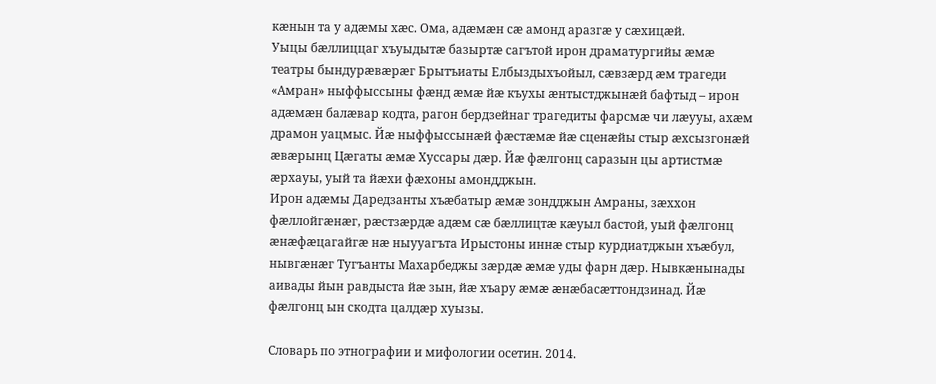кæнын та у адæмы хæс. Ома, адæмæн сæ амонд аразгæ у сæхицæй.
Уыцы бæллиццаг хъуыдытæ базыртæ сагътой ирон драматургийы æмæ театры бындурæвæрæг Брытъиаты Елбыздыхъойыл, сæвзæрд æм трагеди «Амран» ныффыссыны фæнд æмæ йæ къухы æнтыстджынæй бафтыд – ирон адæмæн балæвар кодта, рагон бердзейнаг трагедиты фарсмæ чи лæууы, ахæм драмон уацмыс. Йæ ныффыссынæй фæстæмæ йæ сценæйы стыр æхсызгонæй æвæрынц Цæгаты æмæ Хуссары дæр. Йæ фæлгонц саразын цы артистмæ æрхауы, уый та йæхи фæхоны амондджын.
Ирон адæмы Даредзанты хъæбатыр æмæ зондджын Амраны, зæххон фæллойгæнæг, рæстзæрдæ адæм сæ бæллицтæ кæуыл бастой, уый фæлгонц æнæфæцагайгæ нæ ныууагъта Ирыстоны иннæ стыр курдиатджын хъæбул, нывгæнæг Тугъанты Махарбеджы зæрдæ æмæ уды фарн дæр. Нывкæнынады аивады йын равдыста йæ зын, йæ хъару æмæ æнæбасæттондзинад. Йæ фæлгонц ын скодта цалдæр хуызы.

Словарь по этнографии и мифологии осетин. 2014.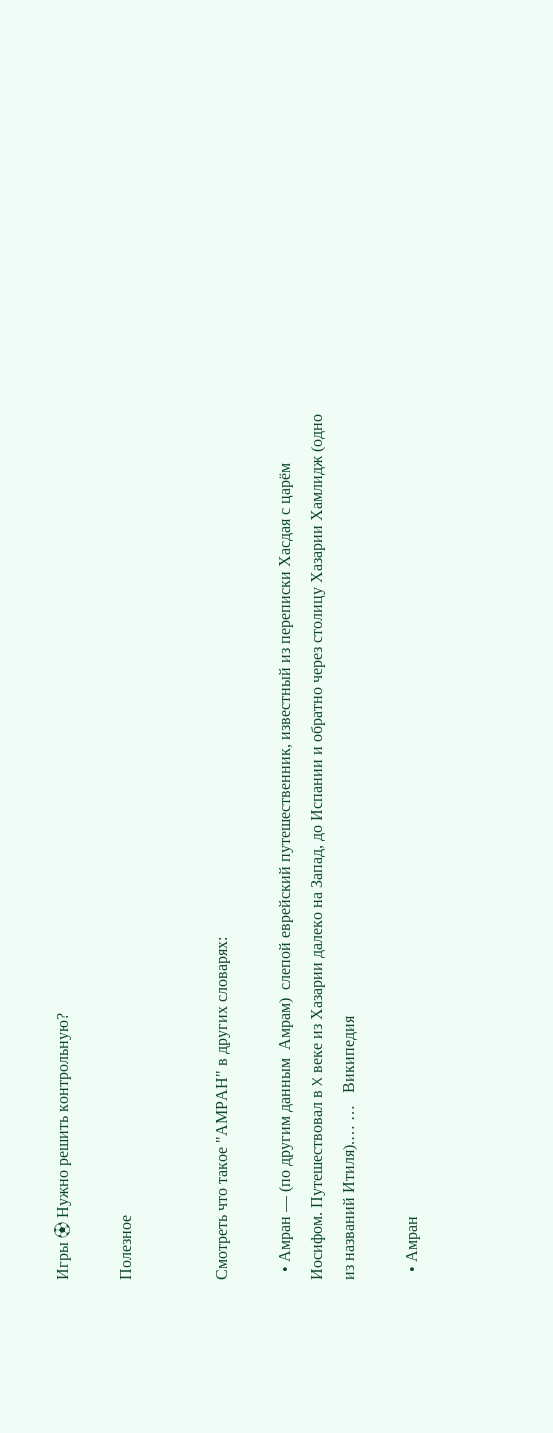Игры ⚽ Нужно решить контрольную?

Полезное


Смотреть что такое "АМРАН" в других словарях:

  • Амран — (по другим данным  Амрам)  слепой еврейский путешественник, известный из переписки Хасдая с царём Иосифом. Путешествовал в X веке из Хазарии далеко на Запад, до Испании и обратно через столицу Хазарии Хамлидж (одно из названий Итиля).… …   Википедия

  • Амран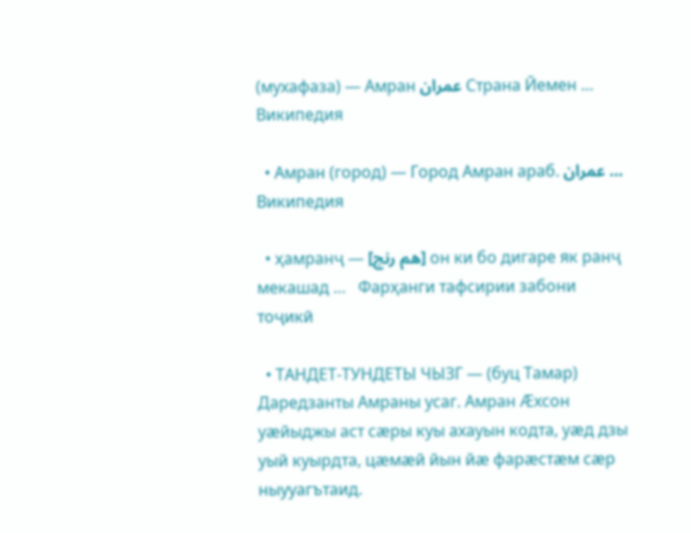(мухафаза) — Амран عمران Страна Йемен …   Википедия

  • Амран (город) — Город Амран араб. عمران …   Википедия

  • ҳамранҷ — [هم رنج] он ки бо дигаре як ранҷ мекашад …   Фарҳанги тафсирии забони тоҷикӣ

  • ТАНДЕТ-ТУНДЕТЫ ЧЫЗГ — (буц Тамар) Даредзанты Амраны усаг. Амран Æхсон уæйыджы аст сæры куы ахауын кодта, уæд дзы уый куырдта, цæмæй йын йæ фарæстæм сæр ныууагътаид.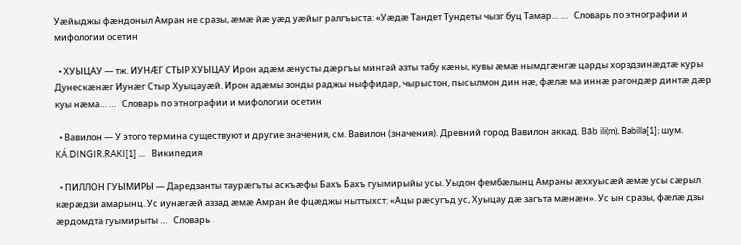Уæйыджы фæндоныл Амран не сразы, æмæ йæ уæд уæйыг ралгъыста: «Уæдæ Тандет Тундеты чызг буц Тамар… …   Словарь по этнографии и мифологии осетин

  • ХУЫЦАУ — тж. ИУНÆГ СТЫР ХУЫЦАУ Ирон адæм æнусты дæргъы мингай азты табу кæны, кувы æмæ нымдгæнгæ царды хорздзинæдтæ куры Дунескæнæг Иунæг Стыр Хуыцауæй. Ирон адæмы зонды раджы ныффидар, чырыстон, пысылмон дин нæ, фæлæ ма иннæ рагондæр динтæ дæр куы нæма… …   Словарь по этнографии и мифологии осетин

  • Вавилон — У этого термина существуют и другие значения, см. Вавилон (значения). Древний город Вавилон аккад. Bāb ili(m), Babilla[1]; шум. KÁ.DINGIR.RAKI[1] …   Википедия

  • ПИЛЛОН ГУЫМИРЫ — Даредзанты таурæгъты аскъæфы Бахъ Бахъ гуымирыйы усы. Уыдон фембæлынц Амраны æххуысæй æмæ усы сæрыл кæрæдзи амарынц. Ус иунæгæй аззад æмæ Амран йе фцæджы ныттыхст: «Ацы рæсугъд ус, Хуыцау дæ загъта мæнæн». Ус ын сразы, фæлæ дзы æрдомдта гуымирыты …   Словарь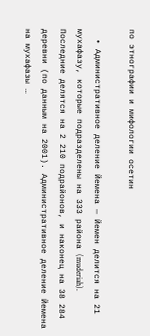по этнографии и мифологии осетин

  • Административное деление Йемена — Йемен делится на 21 мухафазу, которые подразделены на 333 района (muderiah). Последние делятся на 2 210 подрайонов, и наконец на 38 284 деревни (по данным на 2001). Административное деление Йемена на мухафазы …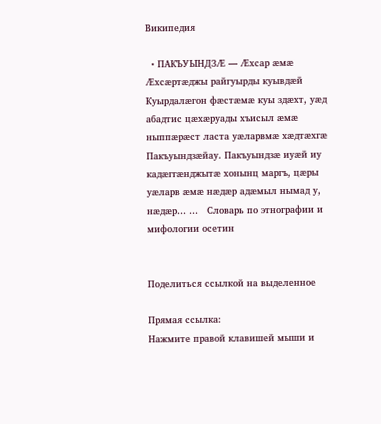Википедия

  • ПАКЪУЫНДЗÆ — Æхсар æмæ Æхсæртæджы райгуырды куывдæй Куырдалæгон фæстæмæ куы здæхт, уæд абадтис цæхæруады хъисыл æмæ ныппæрæст ласта уæларвмæ хæдтæхгæ Пакъуындзæйау. Пакъуындзæ иуæй иу кадæггæнджытæ хонынц маргъ, цæры уæларв æмæ нæдæр адæмыл нымад у, нæдæр… …   Словарь по этнографии и мифологии осетин


Поделиться ссылкой на выделенное

Прямая ссылка:
Нажмите правой клавишей мыши и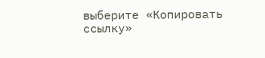выберите «Копировать ссылку»